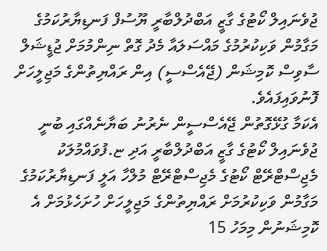ޖުވެނައިލް ކޯޓުގެ ގާޒީ އަބްދުލްބާރީ ޔޫސުފް ފަނޑިޔާރުކަމުގެ މަގާމުން ވަކިކުރުމުގެ މައްސަލައާ މެދު ގޮތް ނިންމުމަށް ޖުޑީޝަލް ސާވިސް ކޮމިޝަން (ޖޭއެސްސީ) އިން ރައްޔިތުންގެ މަޖިލީހަށް ފޮނުވައިފައެވެ.
އެކަމާ ގުޅޭގޮތުން ޖޭއެސްސީން ނެރުނު ބަޔާނެއްގައި ބުނީ ޖުވެނައިލް ކޯޓުގެ ގާޒީ އަބްދުލްބާރީ އަދި ޏ.ފުވައްމުލަކު މެޖިސްޓްރޭޓް ކޯޓުގެ މެޖިސްޓްރޭޓް މުލްހާ އަލީ ފަނޑިޔާރުކަމުގެ މަގާމުން ވަކިކުރުމަށް ރައްޔިތުންގެ މަޖިލީހަށް ހުށަހެޅުމަށް އެ ކޮމިޝަނުން މިމަހު 15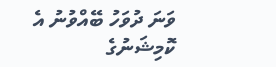ވަނަ ދުވަހު ބޭއްވުނު އެ ކޮމިޝަނުގެ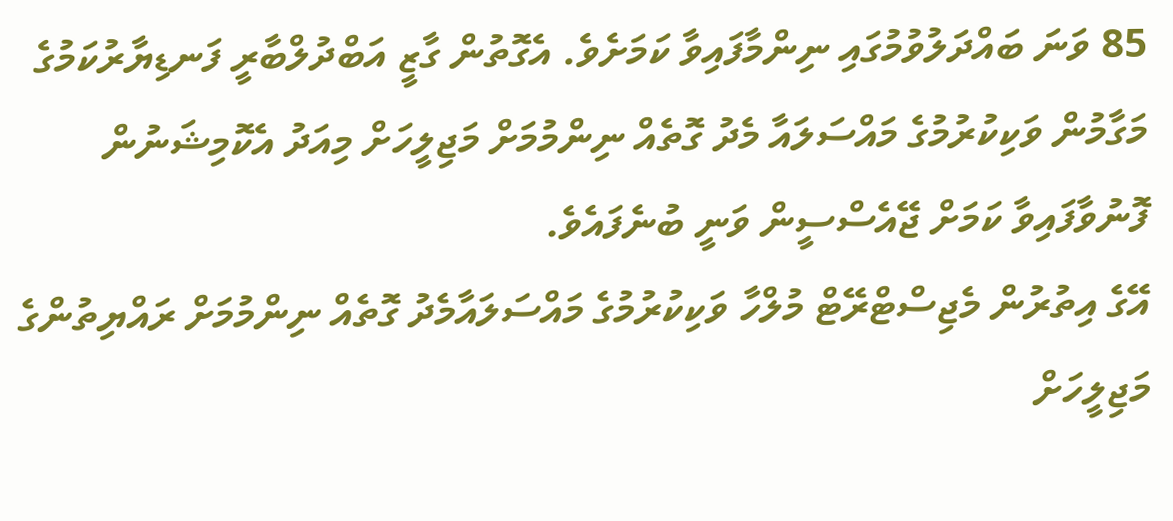85 ވަނަ ބައްދަލުވުމުގައި ނިންމާފައިވާ ކަމަށެވެ. އެގޮތުން ގާޒީ އަބްދުލްބާރީ ފަނޑިޔާރުކަމުގެ މަގާމުން ވަކިކުރުމުގެ މައްސަލައާ މެދު ގޮތެއް ނިންމުމަށް މަޖިލީހަށް މިއަދު އެކޮމިޝަނުން ފޮނުވާފައިވާ ކަމަށް ޖޭއެސްސީން ވަނީ ބުނެފައެވެ.
އޭގެ އިތުރުން މެޖިސްޓްރޭޓް މުލްހާ ވަކިކުރުމުގެ މައްސަލައާމެދު ގޮތެއް ނިންމުމަށް ރައްޔިތުންގެ މަޖިލީހަށް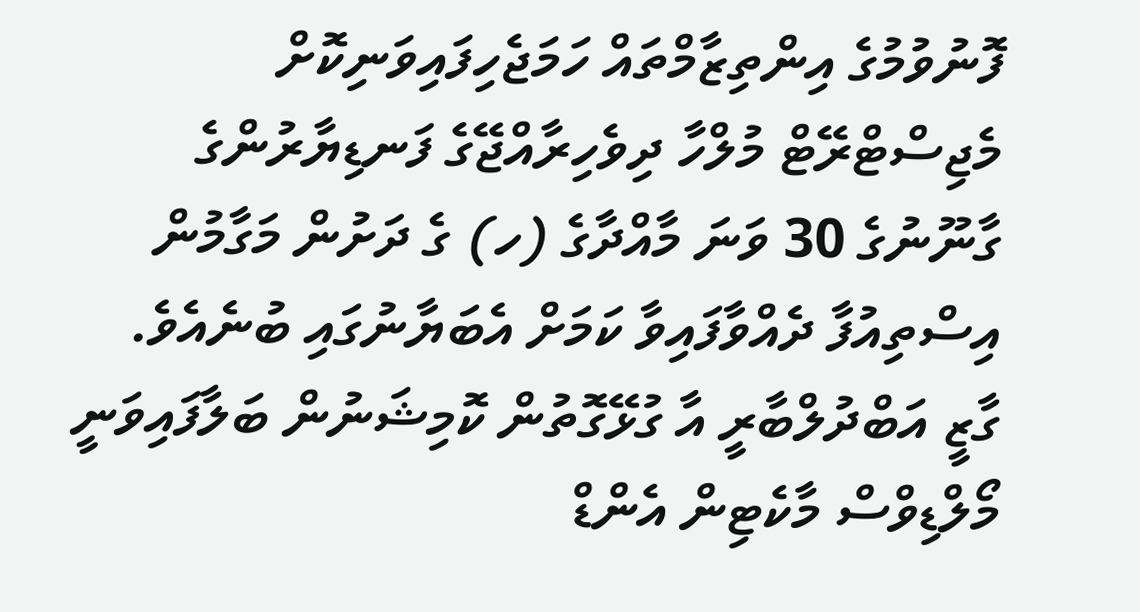ފޮނުވުމުގެ އިންތިޒާމްތައް ހަމަޖެހިފައިވަނިކޮށް މެޖިސްޓްރޭޓް މުލްހާ ދިވެހިރާއްޖޭގެ ފަނޑިޔާރުންގެ ގާނޫނުގެ 30 ވަނަ މާއްދާގެ (ހ) ގެ ދަށުން މަގާމުން އިސްތިއުފާ ދެއްވާފައިވާ ކަމަށް އެބަޔާނުގައި ބުނެއެވެ.
ގާޒީ އަބްދުލްބާރީ އާ ގުޅޭގޮތުން ކޮމިޝަނުން ބަލާފައިވަނީ މޯލްޑިވްސް މާކެޓިން އެންޑް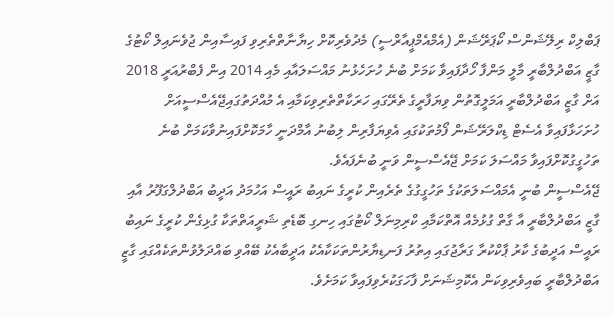ޕަބްލިކް ރިލޭޝަންސް ކޯޕަރޭޝަން (އެމްއެމްޕީއާރްސީ) މެދުވެރިކޮށް ހިޔާނާތްތެރިވި ފައިސާއިން ޖުވެނައިލް ކޯޓުގެ ގާޒީ އަބްދުލްބާރީ މާލީ މަންފާ ހޯދާފައިވާ ކަމަށް ބުނެ ހުށަހެޅުނު މައްސަލައާއި މެއި 2014 އިން ފެބްރުއަރީ 2018 އަށް ގާޒީ އަބްދުލްބާރީ އަމަލީގޮތުން ވިޔަފާރީގެ ތެރޭގައި ހަރަކާތްތެރިވިކަމާއި އެ މުއްދަތުގައިޖޭއެސްސީއަށް ހުށަހަޅާފައިވާ އެސެޓް ޑިކްލަރޭޝަން ފޯމުތަކުގައި އެވިޔަފާރިން ލިބުނު އާމްދަނީ ހާމަކޮށްފައިނުވާކަމަށް ބުނެ ތަހުގީގުކޮށްފައިވާ މައްސަލަ ކަމަށް ޖޭއެސްސީން ވަނީ ބުނެފައެވެ.
ޖޭއެސްސީން ބުނީ އެމައްސަލަތަކުގެ ތަހުގީގުގެ ތެރެއިން ކުރީގެ ނައިބު ރައީސް އަހުމަދު އަދީބު އަބްދުލްގަފޫރު އާއި ގާޒީ އަބްދުލްބާރީ އާ ގާތް ގުޅުމެއް އޮތްކަމާއި ކްރިމިނަލް ކޯޓުގައި ހިނގި ބޮޑެތި ޝަރީއަތްތަކާ ގުޅިގެން ކުރީގެ ނައިބު ރައީސް އަދީބުގެ ކާރު ޕާކްކުރާ ގަރާޖުގައި އިތުރު ފަނޑިޔާރުންތަކަކާއެކު އަދީބާއެކު ބޭއްވި ބައްދަލުވުންތަކެއްގައި ގާޒީ އަބްދުލްބާރީ ބައިވެރިވިކަން އެކޮމިޝަނަށް ފާހަގަކުރެވިފައިވާ ކަމަށެވެ.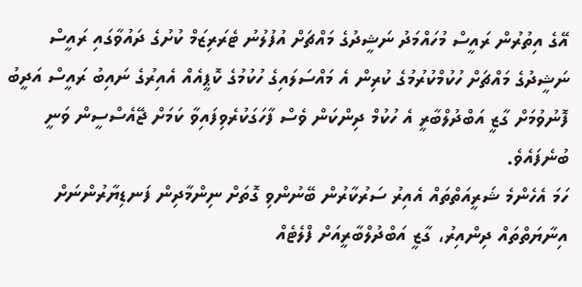އޭގެ އިތުރުން ރައީސް މުހައްމަދު ނަޝީދުގެ މައްޗަށް އުފުލުނު ޓެރަރިޒަމް ކުށުގެ ދައުވާގައި ރައީސް ނަޝީދުގެ މައްޗަށް ހުކުމްކުރުމުގެ ކުރިން އެ މައްސަލައިގެ ހުކުމުގެ ކޮޕީއެއް އެއިރުގެ ނައިބު ރައީސް އަދީބު ފޮނުވުމަށް ގާޒީ އަބްދުލްބާރީ އެ ހުކުމް ދިންކަން ވެސް ފާހަގަކުރެވިފައިވާ ކަމަށް ޖޭއެސްސީން ވަނީ ބުނެފައެވެ.
ހަމަ އެހެންމެ ޝަރީއަތްތައް އެއިރު ސަރުކާރުން ބޭނުންވި ގޮތަށް ނިންމާދިން ފަނޑިޔާރުންނަށް އިނާޔަތްތައް ދިންއިރު، ގާޒީ އަބްދުލްބާރީއަށް ފްލެޓެއް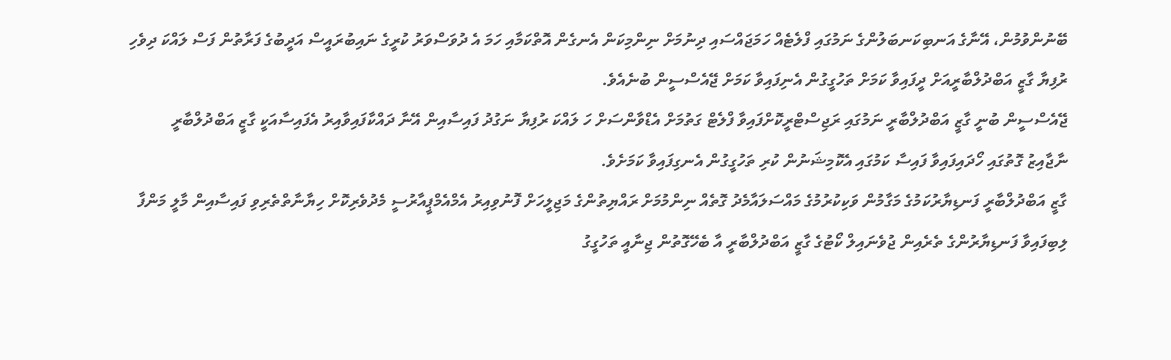ބޭނުންވުމުން، އޭނާގެ އަނބިކަނބަލުންގެ ނަމުގައި ފްލެޓެއް ހަމަޖައްސައި ދިނުމަށް ނިންމިކަން އެނގެން އޮތްކަމާއި ހަމަ އެ ދުވަސްވަރު ކުރީގެ ނައިބުރައީސް އަދީބުގެ ފަރާތުން ފަސް ލައްކަ ދިވެހި ރުފިޔާ ގާޒީ އަބްދުލްބާރީއަށް ދީފައިވާ ކަމަށް ތަހުގީގުން އެނިފައިވާ ކަމަށް ޖޭއެސްސީން ބުނެއެވެ.
ޖޭއެސްސީން ބުނީ ގާޒީ އަބްދުލްބާރީ ނަމުގައި ރަޖިސްޓްރީކޮށްފައިވާ ފްލެޓް ގަތުމަށް އެޑްވާންސަށް ހަ ލައްކަ ރުފިޔާ ނަގުދު ފައިސާއިން އޭނާ ދައްކާފައިވާއިރު އެފައިސާއަކީ ގާޒީ އަބްދުލްބާރީ ނާޖާއިޒު ގޮތުގައި ހޯދައިފައިވާ ފައިސާ ކަމުގައި އެކޮމިޝަނުން ކުރި ތަހުގީގުން އެނގިފައިވާ ކަމަށެވެ.
ގާޒީ އަބްދުލްބާރީ ފަނޑިޔާރުކަމުގެ މަގާމުން ވަކިކުރުމުގެ މައްސަލައާމެދު ގޮތެއް ނިންމުމަށް ރައްޔިތުންގެ މަޖިލީހަށް ފޮނުވިއިރު އެމްއެމްޕީއާރުސީ މެދުވެރިކޮށް ހިޔާނާތްތެރިވި ފައިސާއިން މާލީ މަންފާ ލިބިފައިވާ ފަނޑިޔާރުންގެ ތެރެއިން ޖުވެނައިލް ކޯޓުގެ ގާޒީ އަބްދުލްބާރީ އާ ބެހޭގޮތުން ޖިނާއީ ތަހުގީގު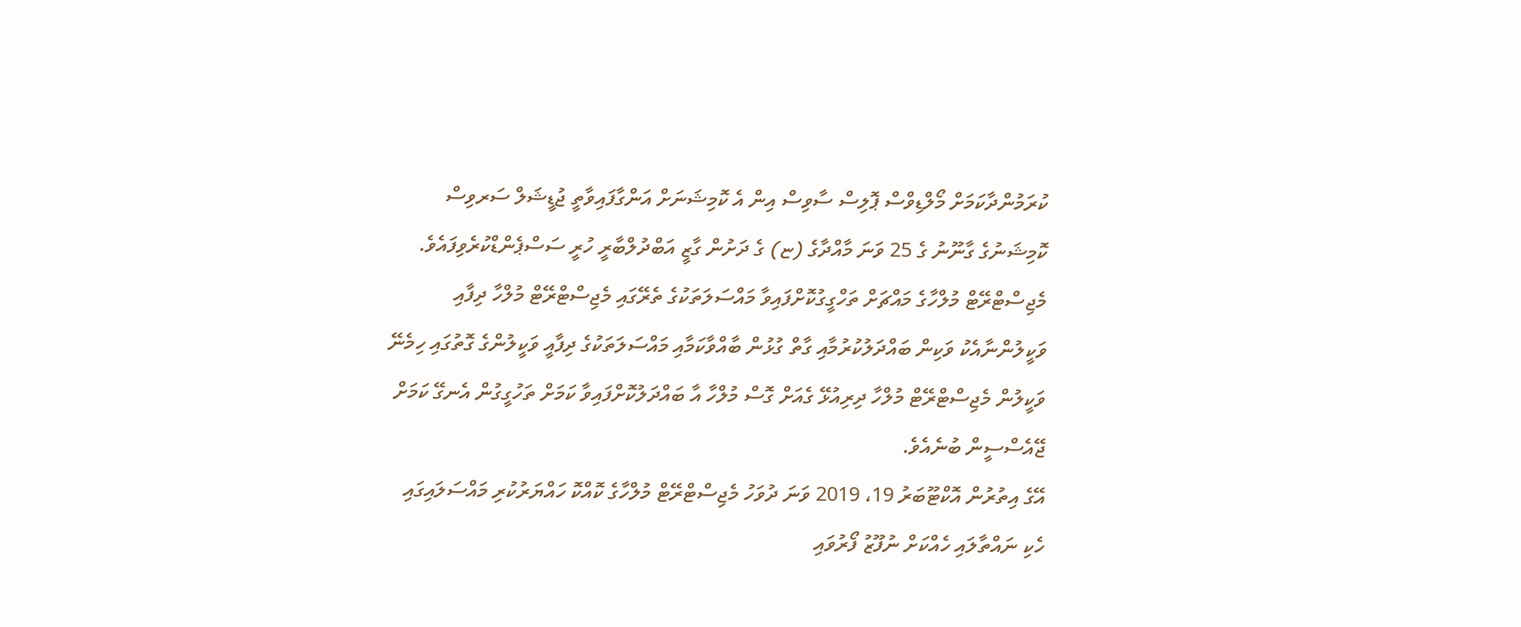ކުރަމުންދާކަމަށް މޯލްޑިވްސް ޕޮލިސް ސާވިސް އިން އެ ކޮމިޝަނަށް އަންގާފައިވާތީ ޖުޑީޝަލް ސަރވިސް ކޮމިޝަނުގެ ގާނޫނު ގެ 25 ވަނަ މާއްދާގެ (ޏ) ގެ ދަށުން ގާޒީ އަބްދުލްބާރީ ހުރީ ސަސްޕެންޑްކުރެވިފައެވެ.
މެޖިސްޓްރޭޓް މުލްހާގެ މައްޗަށް ތަހްގީގުކޮށްފައިވާ މައްސަލަތަކުގެ ތެރޭގައި މެޖިސްޓްރޭޓް މުލްހާ ދިފާއި ވަކީލުންނާއެކު ވަކިން ބައްދަލުކުރުމާއި ގާތް ގުޅުން ބާއްވާކަމާއި މައްސަލަތަކުގެ ދިފާއީ ވަކީލުންގެ ގޮތުގައި ހިމެނޭ ވަކީލުން މެޖިސްޓްރޭޓް މުލްހާ ދިރިއުޅޭ ގެއަށް ގޮސް މުލްހާ އާ ބައްދަލުކޮށްފައިވާ ކަމަށް ތަހުގީގުން އެނގޭ ކަމަށް ޖޭއެސްސީން ބުނެއެވެ.
އޭގެ އިތުރުން އޮކްޓޫބަރު 19، 2019 ވަނަ ދުވަހު މެޖިސްޓްރޭޓް މުލްހާގެ ކޮއްކޮ ހައްޔަރުކުރި މައްސަލައިގައި ހެކި ނައްތާލައި ހެއްކަށް ނުފޫޒު ފޯރުވައި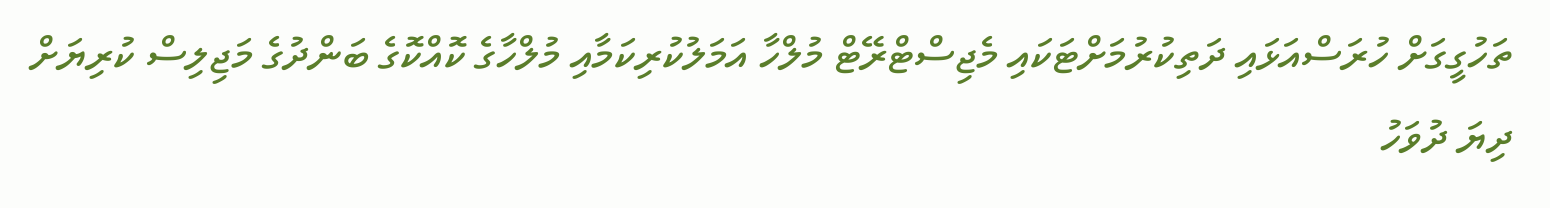ތަހުގީގަށް ހުރަސްއަޅައި ދަތިކުރުމަށްޓަކައި މެޖިސްޓްރޭޓް މުލްހާ އަމަލުކުރިކަމާއި މުލްހާގެ ކޮއްކޮގެ ބަންދުގެ މަޖިލިސް ކުރިޔަށް ދިޔަ ދުވަހު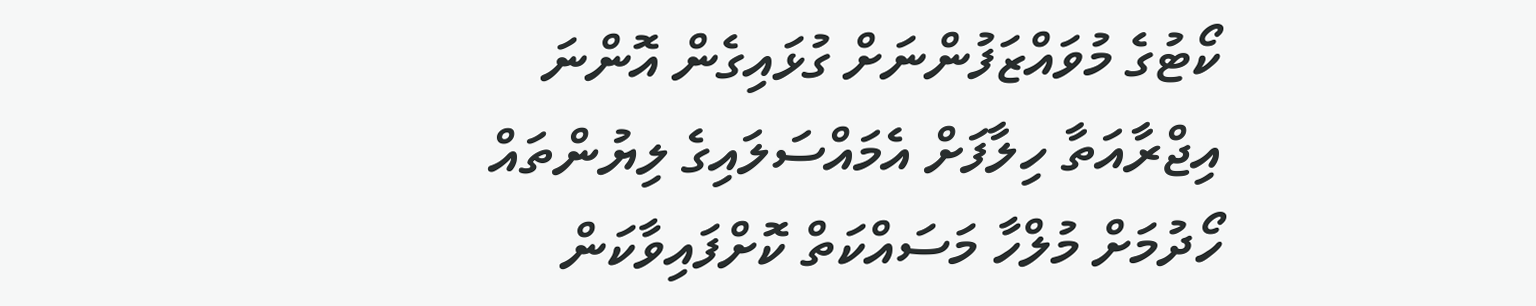ކޯޓުގެ މުވައްޒަފުންނަށް ގުޅައިގެން އޮންނަ އިޖްރާއަތާ ހިލާފަށް އެމައްސަލައިގެ ލިޔުންތައް ހޯދުމަށް މުލްހާ މަސައްކަތް ކޮށްފައިވާކަން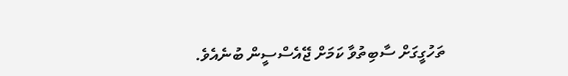ތަހުގީގަށް ސާބިތުވާ ކަމަށް ޖޭއެސްސީން ބުނެއެވެ.